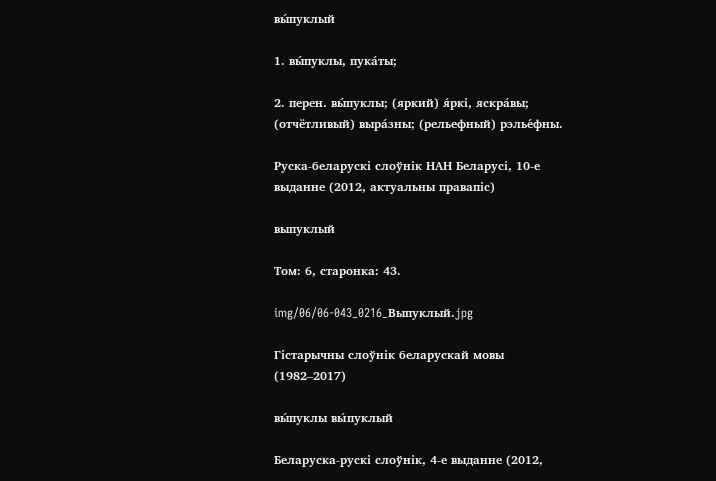вы́пуклый

1. вы́пуклы, пука́ты;

2. перен. вы́пуклы; (яркий) я́ркі, яскра́вы; (отчётливый) выра́зны; (рельефный) рэлье́фны.

Руска-беларускі слоўнік НАН Беларусі, 10-е выданне (2012, актуальны правапіс)

выпуклый

Том: 6, старонка: 43.

img/06/06-043_0216_Выпуклый.jpg

Гістарычны слоўнік беларускай мовы (1982–2017)

вы́пуклы вы́пуклый

Беларуска-рускі слоўнік, 4-е выданне (2012,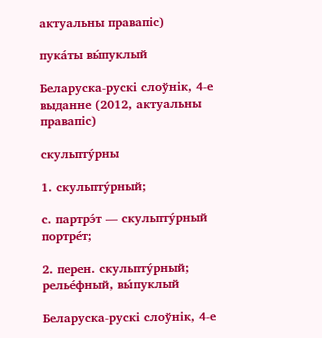актуальны правапіс)

пука́ты вы́пуклый

Беларуска-рускі слоўнік, 4-е выданне (2012, актуальны правапіс)

скульпту́рны

1. скульпту́рный;

с. партрэ́т — скульпту́рный портре́т;

2. перен. скульпту́рный; релье́фный, вы́пуклый

Беларуска-рускі слоўнік, 4-е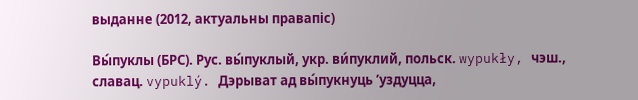выданне (2012, актуальны правапіс)

Вы́пуклы (БРС). Рус. вы́пуклый, укр. ви́пуклий, польск. wypukły, чэш., славац. vypuklý. Дэрыват ад вы́пукнуць ’уздуцца,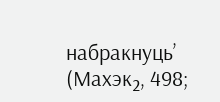набракнуць’ (Махэк₂, 498;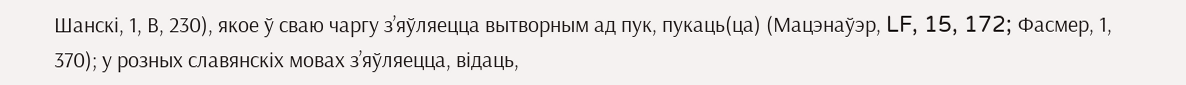Шанскі, 1, В, 230), якое ў сваю чаргу з’яўляецца вытворным ад пук, пукаць(ца) (Мацэнаўэр, LF, 15, 172; Фасмер, 1, 370); у розных славянскіх мовах з’яўляецца, відаць,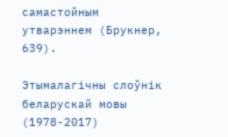самастойным утварэннем (Брукнер, 639).

Этымалагічны слоўнік беларускай мовы (1978-2017)